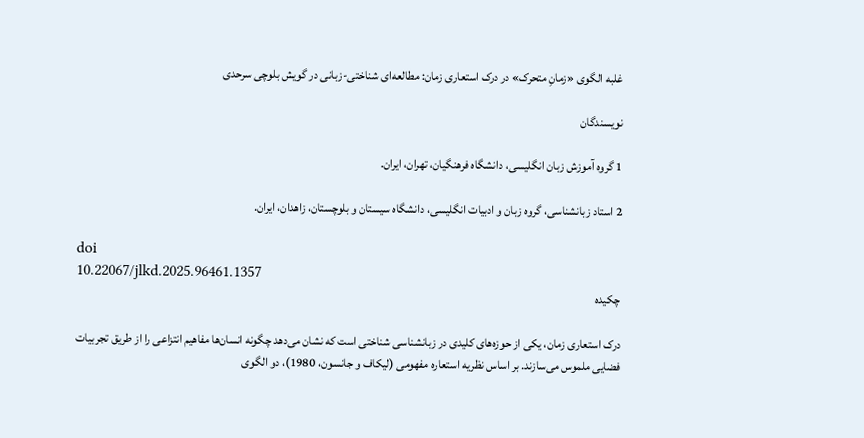غلبه الگوی «زمانِ متحرک» در درک استعاری زمان: مطالعه‌ای شناختی-زبانی در گویش بلوچی سرحدی

نویسندگان

1 گروه آموزش زبان انگلیسی، دانشگاه فرهنگیان، تهران، ایران.

2 استاد زبانشناسی، گروه زبان و ادبیات انگلیسی، دانشگاه سیستان و بلوچستان، زاهدان، ایران.

doi
10.22067/jlkd.2025.96461.1357
چکیده

درک استعاری زمان، یکی از حوزه‌های کلیدی در زبانشناسی شناختی است که نشان می‌دهد چگونه انسان‌ها مفاهیم انتزاعی را از طریق تجربیات فضایی ملموس می‌سازند. بر اساس نظریه استعاره مفهومی (لیکاف و جانسون، 1980)، دو الگوی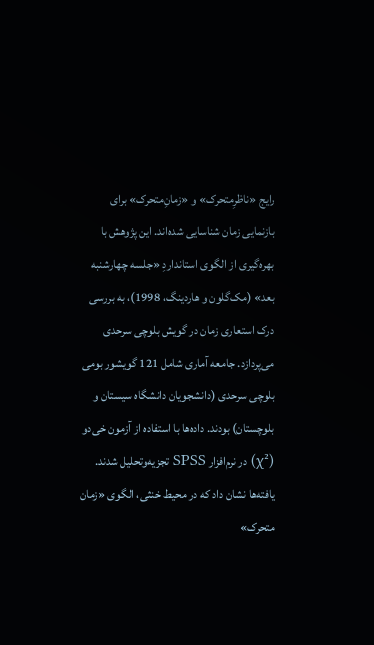رایج «ناظرِ‌متحرک» و «زمانِ‌متحرک» برای بازنمایی زمان شناسایی شده‌اند. این پژوهش با بهره‌گیری از الگوی استانداردِ «جلسه چهارشنبه بعد» (مک‌گلون و هاردینگ، 1998)، به بررسی درک استعاری زمان در گویش بلوچی سرحدی می‌پردازد. جامعه آماری شامل 121 گویشور بومی بلوچی سرحدی (دانشجویان دانشگاه سیستان و بلوچستان) بودند. داده‌ها با استفاده از آزمون خی‌دو (χ²) در نرم‌افزار SPSS تجزیه‌وتحلیل شدند. یافته‌ها نشان داد که در محیط خنثی، الگوی «زمان متحرک»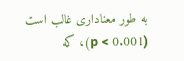به طور معناداری غالب است (p < 0.001)، که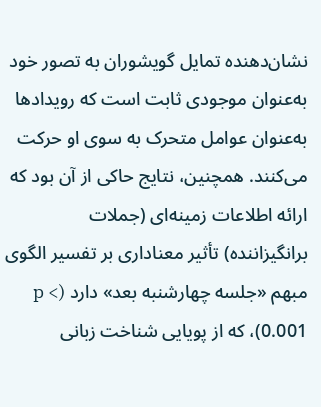نشان‌دهنده تمایل گویشوران به تصور خود به‌عنوان موجودی ثابت است که رویدادها به‌عنوان عوامل متحرک به سوی او حرکت می‌کنند. همچنین، نتایج حاکی از آن بود که ارائه اطلاعات زمینه‌ای (جملات برانگیزاننده) تأثیر معناداری بر تفسیر الگوی مبهم «جلسه چهارشنبه بعد» دارد (p < 0.001)، که از پویایی شناخت زبانی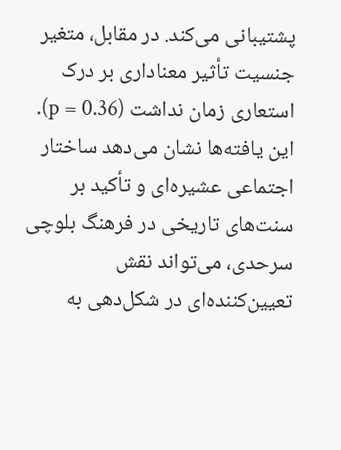پشتیبانی می‌کند. در مقابل، متغیر جنسیت تأثیر معناداری بر درک استعاری زمان نداشت (p = 0.36). این یافته‌ها نشان می‌دهد ساختار اجتماعی عشیره‌ای و تأکید بر سنت‌های تاریخی در فرهنگ بلوچی سرحدی، می‌تواند نقش تعیین‌کننده‌ای در شکل‌دهی به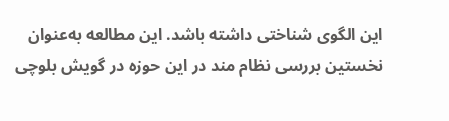این الگوی شناختی داشته باشد. این مطالعه به‌عنوان نخستین بررسی نظام مند در این حوزه در گویش بلوچی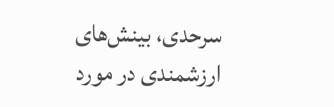سرحدی، بینش‌های ارزشمندی در مورد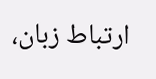ارتباط زبان،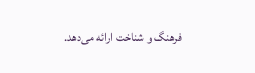فرهنگ و شناخت ارائه می‌دهد.